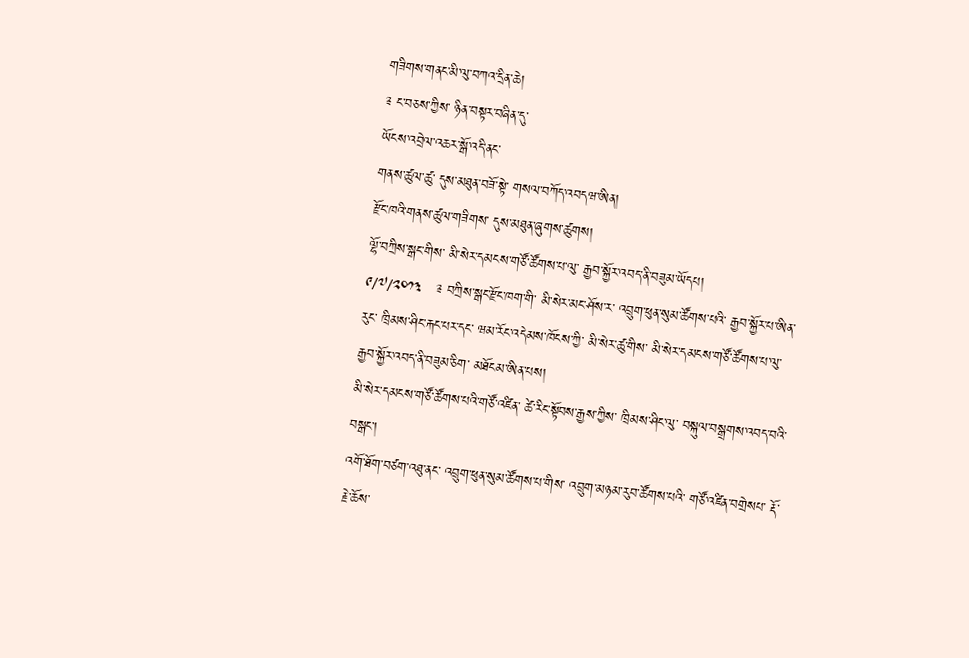གཟིགས་གནང་མི་ལུ་བཀའ་དྲིན་ཆེ།
༉ ང་བཅས་ཀྱིས་ ཉིན་བསྟར་བཞིན་དུ་
ཡོངས་འབྲེལ་འཆར་སྒོ་འདི་ནང་
གནས་ཚུལ་ཚུ་ དུས་མཐུན་བཟོ་སྟེ་ གསལ་བཀོད་འབདཝ་ཨིན།
རྫོང་ཁའི་གནས་ཚུལ་གཟིགས་ དུས་མཐུན་ཞུགས་ཚུགས།
ལྷོ་བཀྲིས་སྒང་གིས་ མི་སེར་དམངས་གཙོ་ཚོགས་པ་ལུ་ རྒྱབ་སྐྱོར་འབད་ནི་བཟུམ་ཡོདཔ།
༩/༧/༢༠༡༣   ༉ བཀྲིས་སྒང་རྫོང་ཁག་གི་ མི་སེར་མང་ཤོས་ར་ འབྲུག་ཕུན་སུམ་ཚོགས་པའི་ རྒྱབ་སྐྱོར་པ་ཨིན་རུང་ ཁྲིམས་ཤིང་རྐང་པར་དང་ ཝམ་རོང་འདེམས་ཁོངས་ཀྱི་ མི་སེར་ཚུ་གིས་ མི་སེར་དམངས་གཙོ་ཚོགས་པ་ལུ་ རྒྱབ་སྐྱོར་འབད་ནི་བཟུམ་ཅིག་ མཐོངམ་ཨིན་པས།
མི་སེར་དམངས་གཙོ་ཚོགས་པའི་གཙོ་འཛིན་ ཚེ་རིང་སྟོབས་རྒྱས་ཀྱིས་ ཁྲིམས་ཤིང་ལུ་ བསྐུལ་བསྒྲགས་འབད་བའི་བསྒང་།
འགོ་ཐོག་བཙག་འཐུ་ནང་ འབྲུག་ཕུན་སུམ་ཚོགས་པ་གིས་ འབྲུག་མཉམ་རུབ་ཚོགས་པའི་ གཙོ་འཛིན་བགྲེསཔ་ རྡོ་རྗེ་ཆོས་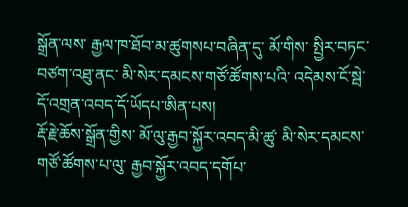སྒྲོན་ལས་ རྒྱལ་ཁ་ཐོབ་མ་ཚུགསཔ་བཞིན་དུ་ མོ་གིས་ སྤྱིར་བཏང་བཙག་འཐུ་ནང་ མི་སེར་དམངས་གཙོ་ཚོགས་པའི་ འདེམས་ངོ་སྦེ་ དོ་འགྲན་འབད་དོ་ཡོདཔ་ཨིན་པས།
རྡོ་རྗེ་ཆོས་སྒྲོན་གྱིས་ མོ་ལུ་རྒྱབ་སྐྱོར་འབད་མི་ཚུ་ མི་སེར་དམངས་གཙོ་ཚོགས་པ་ལུ་ རྒྱབ་སྐྱོར་འབད་དགོཔ་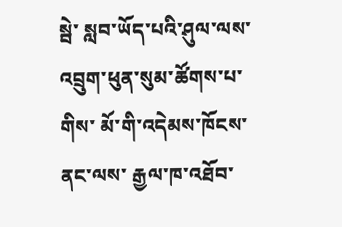སྦེ་ སླབ་ཡོད་པའི་ཤུལ་ལས་ འབྲུག་ཕུན་སུམ་ཚོགས་པ་གིས་ མོ་གི་འདེམས་ཁོངས་ནང་ལས་ རྒྱལ་ཁ་འཐོབ་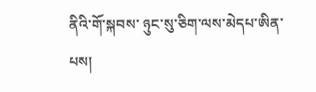ནིའི་གོ་སྐབས་ ཉུང་སུ་ཅིག་ལས་མེདཔ་ཨིན་པས།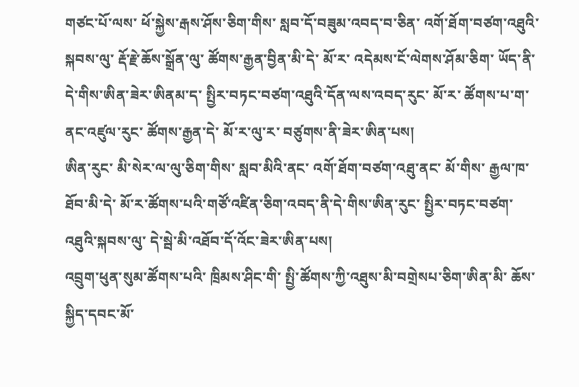གཙང་པོ་ལས་ ཕོ་སྐྱེས་རྒས་ཤོས་ཅིག་གིས་ སླབ་དོ་བཟུམ་འབད་བ་ཅིན་ འགོ་ཐོག་བཙག་འཐུའི་སྐབས་ལུ་ རྡོ་རྗེ་ཆོས་སྒྲོན་ལུ་ ཚོགས་རྒྱན་བྱིན་མི་དེ་ མོ་ར་ འདེམས་ངོ་ལེགས་ཤོམ་ཅིག་ ཡོད་ནི་དེ་གིས་ཨིན་ཟེར་ཨིནམ་ད་ སྤྱིར་བཏང་བཙག་འཐུའི་དོན་ལས་འབད་རུང་ མོ་ར་ ཚོགས་པ་ག་ནང་འཛུལ་རུང་ ཚོགས་རྒྱན་དེ་ མོ་ར་ལུ་ར་ བཙུགས་ནི་ཟེར་ཨིན་པས།
ཨིན་རུང་ མི་སེར་ལ་ལུ་ཅིག་གིས་ སླབ་མིའི་ནང་ འགོ་ཐོག་བཙག་འཐུ་ནང་ མོ་གིས་ རྒྱལ་ཁ་ཐོབ་མི་དེ་ མོ་ར་ཚོགས་པའི་གཙོ་འཛིན་ཅིག་འབད་ནི་དེ་གིས་ཨིན་རུང་ སྤྱིར་བཏང་བཙག་འཐུའི་སྐབས་ལུ་ དེ་སྦེ་མི་འཐོབ་དོ་འོང་ཟེར་ཨིན་པས།
འབྲུག་ཕུན་སུམ་ཚོགས་པའི་ ཁྲིམས་ཤིང་གི་ སྤྱི་ཚོགས་ཀྱི་འཐུས་མི་བགྲེསཔ་ཅིག་ཨིན་མི་ ཆོས་སྐྱིད་དབང་མོ་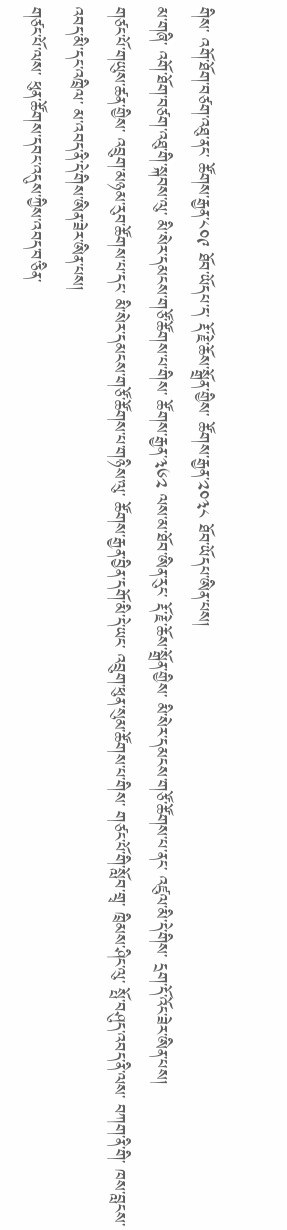གིས་ འགོ་ཐོག་བཙག་འཐུ་ནང་ ཚོགས་རྒྱན་༨༠༩ ཐོབ་ཡོདཔ་ད་ རྡོ་རྗེ་ཆོས་སྒྲོན་གྱིས་ ཚོགས་རྒྱན་༢༠༣༨ ཐོབ་ཡོདཔ་ཨིན་པས།
མ་གཞི་ འགོ་ཐོག་བཙག་འཐུ་གི་སྐབས་ལུ་ མི་སེར་དམངས་གཙོ་ཚོགས་པ་གིས་ ཚོགས་རྒྱན་༣༦༢ ལས་མ་ཐོབ་ཨིན་རུང་ རྡོ་རྗེ་ཆོས་སྒྲོན་གྱིས་ མི་སེར་དམངས་གཙོ་ཚོགས་པ་ནང་ འཛུལ་མི་དེ་གིས་ དྲག་དོ་འོང་ཟེར་ཨིན་པས།
གཙང་པོ་གཡུས་ཚན་གྱིས་ འབྲུག་མཉམ་རུབ་ཚོགས་པ་དང་ མི་སེར་དམངས་གཙོ་ཚོགས་པ་གཉིས་ལུ་ ཚོགས་རྒྱན་བྱིན་དགོ་མི་དེ་ཡང་ འབྲུག་ཕུན་སུམ་ཚོགས་པ་གིས་ གཙང་པོ་གི་སློབ་གྲྭ་ ཁྲིམས་ཤིང་ལུ་ སྤོ་བཤུད་འབད་ནི་ལས་ བཀག་ནི་གི་ ཁས་བླངས་འབད་མི་དང་འཁྲིལ་ མ་འབད་ནི་དེ་གིས་ཨིན་ཟེར་ཨིན་པས།
གཙང་པོ་ལས་ ཕུན་ཚོགས་དབང་འདུས་ཀྱིས་འབད་བ་ཅིན་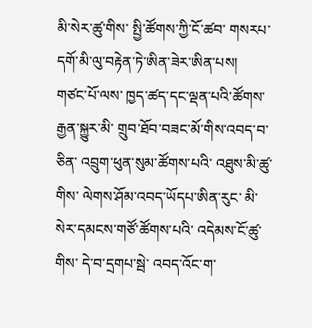མི་སེར་ཚུ་གིས་ སྤྱི་ཚོགས་ཀྱི་ངོ་ཚབ་ གསརཔ་དགོ་མི་ལུ་བརྟེན་ཏེ་ཨིན་ཟེར་ཨིན་པས།
གཙང་པོ་ལས་ ཁྱད་ཚད་དང་ལྡན་པའི་ཚོགས་རྒྱན་སྐྱུར་མི་ གྲུབ་ཐོབ་བཟང་མོ་གིས་འབད་བ་ཅིན་ འབྲུག་ཕུན་སུམ་ཚོགས་པའི་ འཐུས་མི་ཚུ་གིས་ ལེགས་ཤོམ་འབད་ཡོདཔ་ཨིན་རུང་ མི་སེར་དམངས་གཙོ་ཚོགས་པའི་ འདེམས་ངོ་ཚུ་གིས་ དེ་བ་དྲགཔ་སྦེ་ འབད་འོང་ག་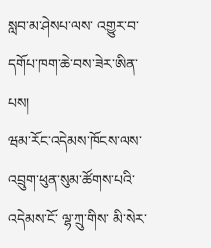སླབ་མ་ཤེསཔ་ལས་ འགྱུར་བ་དགོཔ་ཁག་ཆེ་བས་ཟེར་ཨིན་པས།
ཝམ་རོང་འདེམས་ཁོངས་ལས་ འབྲུག་ཕུན་སུམ་ཚོགས་པའི་འདེམས་ངོ་ ལྷ་ཀྲུ་གིས་ མི་སེར་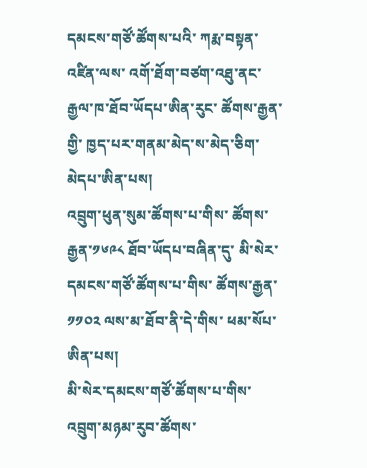དམངས་གཙོ་ཚོགས་པའི་ ཀརྨ་བསྟན་འཛིན་ལས་ འགོ་ཐོག་བཙག་འཐུ་ནང་ རྒྱལ་ཁ་ཐོབ་ཡོདཔ་ཨིན་རུང་ ཚོགས་རྒྱན་གྱི་ ཁྱད་པར་གནམ་མེད་ས་མེད་ཅིག་མེདཔ་ཨིན་པས།
འབྲུག་ཕུན་སུམ་ཚོགས་པ་གིས་ ཚོགས་རྒྱན་༡༦༩༨ ཐོབ་ཡོདཔ་བཞིན་དུ་ མི་སེར་དམངས་གཙོ་ཚོགས་པ་གིས་ ཚོགས་རྒྱན་༡༡༠༢ ལས་མ་ཐོབ་ནི་དེ་གིས་ ཕམ་སོཔ་ཨིན་པས།
མི་སེར་དམངས་གཙོ་ཚོགས་པ་གིས་ འབྲུག་མཉམ་རུབ་ཚོགས་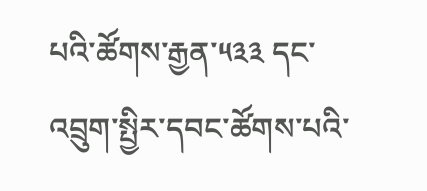པའི་ཚོགས་རྒྱན་༥༣༣ དང་ འབྲུག་སྤྱིར་དབང་ཚོགས་པའི་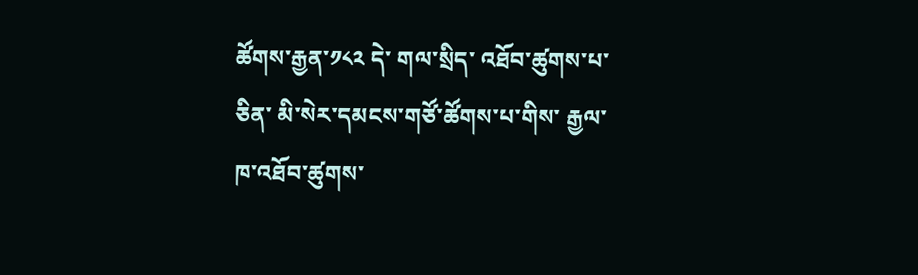ཚོགས་རྒྱན་༡༨༢ དེ་ གལ་སྲིད་ འཐོབ་ཚུགས་པ་ཅིན་ མི་སེར་དམངས་གཙོ་ཚོགས་པ་གིས་ རྒྱལ་ཁ་འཐོབ་ཚུགས་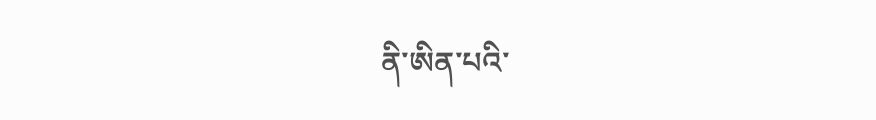ནི་ཨིན་པའི་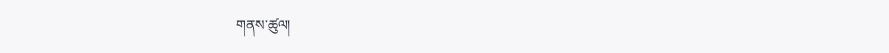གནས་ཚུལ།